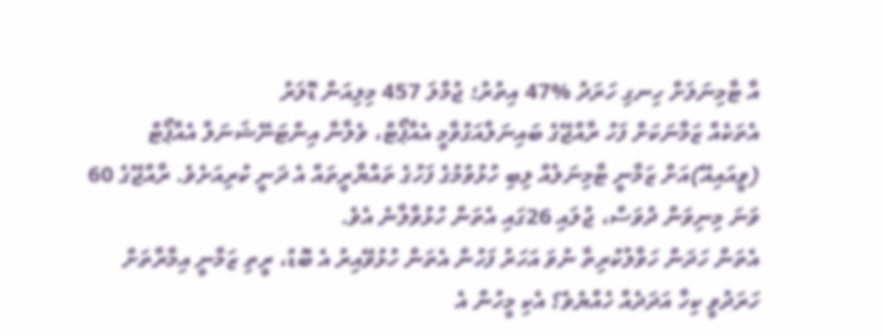އާ ޓާމިނަލަށް ހިނގި ހަރަދު %47 އިތުރު؛ ޖުމްލަ 457 މިލިއަން ޑޮލަރު
އެތަކެއް ޒަމާނަކަށް ފަހު ރާއްޖޭގެ ބައިނަލްއަގުވާމީ އެއާޕޯޓް، ވެލާނާ އިންޓަނޭޝަނަލް އެއާޕޯޓް (ވީއައިއޭ)އަށް ޒަމާނީ ޓާމިނަލެއް ލިބި ހުޅުވުމުގެ ފަހުގެ ތައްޔާރީތައް އެ ދަނީ ކުރިއަށެވެ. ރާއްޖޭގެ 60 ވަނަ މިނިވަން ދުވަސް، ޖުލައި 26ގައި އެތަން ހުޅުވާލާނެ އެވެ.
އެތަން ހަދަން ހަވާލުކުރިތާ ނުވަ އަހަރު ފަހުން އެތަން ހުޅުވޭއިރު އެ ބޮޑު، ރީތި ޒަމާނީ އިމާރާތަށް ހަރަދުވީ ކިހާ އަދަދެއް ހެއްޔެވެ؟ އެކި މީހުން އެ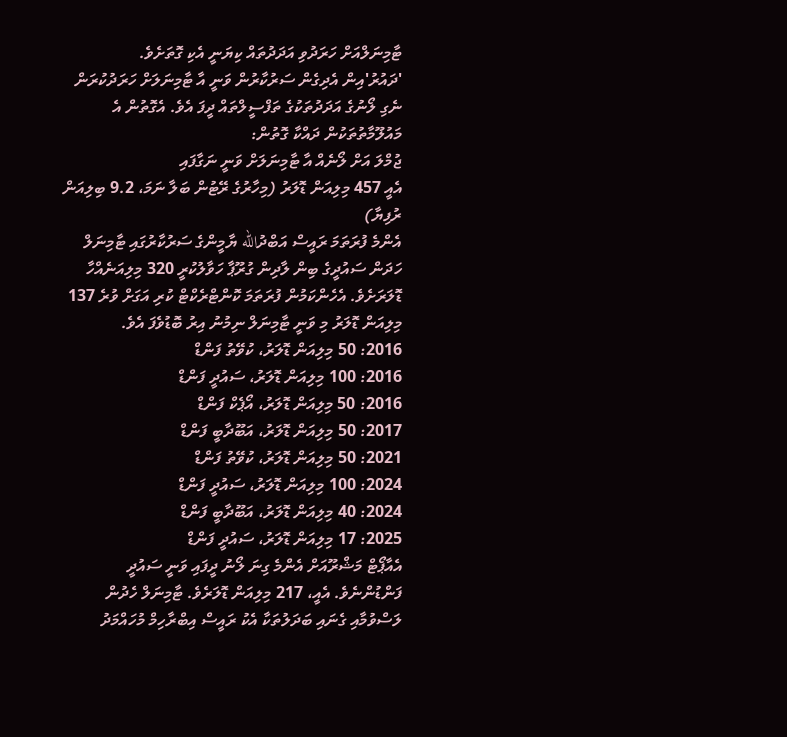ޓާމިނަލްއަށް ހަރަދުވި އަދަދުތައް ކިޔަނީ އެކި ގޮތަށެވެ.
'ދައުރު'އިން އެދިގެން ސަރުކާރުން ވަނީ އާ ޓާމިނަލަށް ހަރަދުކުރަން ނެގި ލޯނުގެ އަދަދުތަކުގެ ތަފްސީލްތައް ދީފަ އެވެ. އެގޮތުން އެ މައުލޫމާތުތަކުން ދައްކާ ގޮތުން:
ޖުމްލަ އަށް ލޯނެއް އާ ޓާމިނަލަށް ވަނީ ނަގާފައި
އެއީ 457 މިލިއަން ޑޮލަރު (މިހާރުގެ ރޭޓުން ބަލާ ނަމަ، 9.2 ބިލިއަން ރުފިޔާ)
އެންމެ ފުރަތަމަ ރައީސް އަބްދުالله ޔާމީންގެ ސަރުކާރުގައި ޓާމިނަލް ހަދަން ސައުދީގެ ބިން ލާދިން ގުރޫޕާ ހަވާލުކުރީ 320 މިލިއަނެއްހާ ޑޮލަރަށެވެ. އެހެންކަމުން ފުރަތަމަ ކޮންޓްރެކްޓް ކުރި އަގަށް ވުރެ 137 މިލިއަން ޑޮލަރު މި ވަނީ ޓާމިނަލް ނިމުނު އިރު ބޮޑުވެފަ އެވެ.
2016: 50 މިލިއަން ޑޮލަރު، ކުވޭތު ފަންޑް
2016: 100 މިލިއަން ޑޮލަރު، ސައުދީ ފަންޑް
2016: 50 މިލިއަން ޑޮލަރު، އޯޕެކް ފަންޑް
2017: 50 މިލިއަން ޑޮލަރު، އަބޫދާބީ ފަންޑް
2021: 50 މިލިއަން ޑޮލަރު، ކުވޭތު ފަންޑް
2024: 100 މިލިއަން ޑޮލަރު، ސައުދީ ފަންޑް
2024: 40 މިލިއަން ޑޮލަރު، އަބޫދާބީ ފަންޑް
2025: 17 މިލިއަން ޑޮލަރު، ސައުދީ ފަންޑް
އެއާޕޯޓް މަޝްރޫއަށް އެންމެ ގިނަ ލޯނު ދީފައި ވަނީ ސައުދީ ފަންޑުންނެވެ. އެއީ، 217 މިލިއަން ޑޮލަރެވެ. ޓާމިނަލް ހެދުން ލަސްވުމާއި ގެނައި ބަދަލުތަކާ އެކު ރައީސް އިބްރާހިމް މުހައްމަދު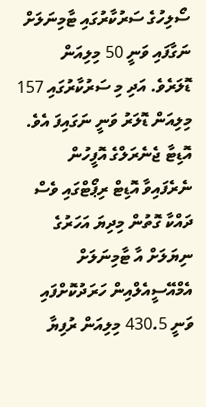ސޯލިހުގެ ސަރުކާރުގައި ޓާމިނަލަށް ނަގާފައި ވަނީ 50 މިލިއަން ޑޮލަރެވެ. އަދި މި ސަރުކާރުގައި 157 މިލިއަން ޑޮލަރު ވަނީ ނަގައިފަ އެވެ.
އޮޑިޓާ ޖެނެރަލްގެ އޮފީހުން ނެރެފައިވާ އޮޑިޓް ރިޕޯޓްގައި ވެސް ދައްކާ ގޮތުން މިދިޔަ އަހަރުގެ ނިޔަލަށް އާ ޓާމިނަލަށް އެމްއޭސީއެލްއިން ހަރަދުކޮށްފައި ވަނީ 430.5 މިލިއަން ރުފިޔާ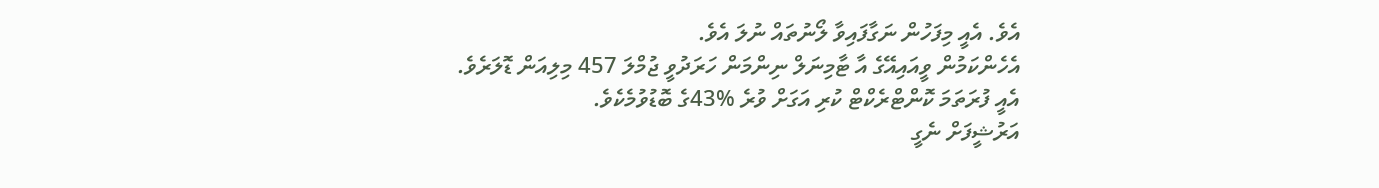އެވެ. އެއީ މިފަހުން ނަގާފައިވާ ލޯނުތައް ނުލަ އެވެ.
އެހެންކަމުން ވީއައިއޭގެ އާ ޓާމިނަލް ނިންމަން ހަރަދުވީ ޖުމްލަ 457 މިލިއަން ޑޮލަރެވެ. އެއީ ފުރަތަމަ ކޮންޓްރެކްޓް ކުރި އަގަށް ވުރެ %43ގެ ބޮޑުވުމެކެވެ.
އަރުޝީފަށް ނެގީ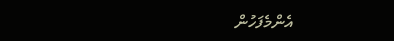އެންމެފަހުން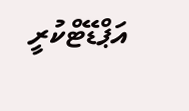އަޕްޑޭޓްކުރީ